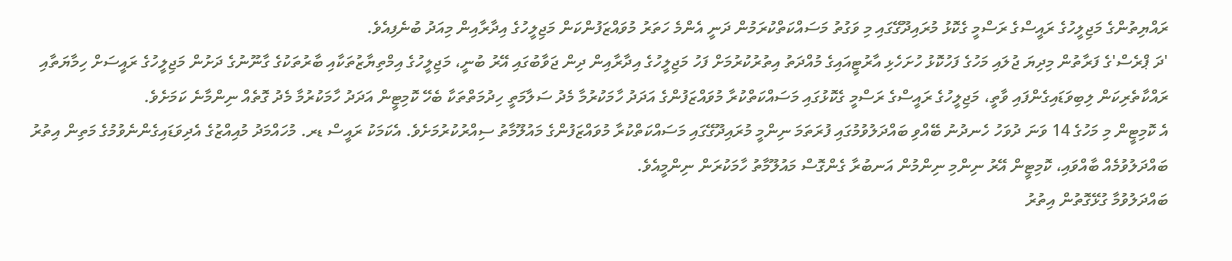ރައްޔިތުންގެ މަޖިލީހުގެ ރައީސްގެ ރަސްމީ ގެކޮޅު މުރައިދޫގޭގައި މި ވަގުތު މަސައްކަތްކުރަމުން ދަނީ އެންމެ ހަތަރު މުވައްޒަފުންކަން މަޖިލީހުގެ އިދާރާއިން މިއަދު ބުނެފިއެވެ.
'ދަ ޕްރެސް'ގެ ފަރާތުން މިދިޔަ ޖުލައި މަހުގެ ފަހުކޮޅު ހުށަހެޅި އާރުޓީއައިގެ މުއްދަތު އިތުރުކުރުމަށް ފަހު މަޖިލީހުގެ އިދާރާއިން ދިން ޖަވާބުގައި އޭރު ބުނީ، މަޖިލީހުގެ އިމްތިޔާޒުތަކާއި ބާރުތަކުގެ ގާނޫނުގެ ދަށުން މަޖިލީހުގެ ރައީސަށް ހިމާޔަތާއި ރައްކާތެރިކަން ލިބިވަޑައިގެންފައި ވާތީ، މަޖިލީހުގެ ރައީސްގެ ރަސްމީ ގެކޮޅުގައި މަސައްކަތްކުރާ މުވައްޒަފުންގެ އަދަދު ހާމަކުރުމާ މެދު ސަލާމަތީ ހިދުމަތްތަކާ ބެހޭ ކޮމިޓީން އަދަދު ހާމަކުރުމާ މެދު ގޮތެއް ނިންމާނެ ކަމަށެވެ.
އެ ކޮމިޓީން މި މަހުގެ 14 ވަނަ ދުވަހު ހެނދުނު ބޭއްވި ބައްދަލުވުމުގައި ފުރަތަމަ ނިންމީ މުރައިދޫގޭގައި މަސައްކަތްކުރާ މުވައްޒަފުންގެ މައުލޫމާތު ސިއްރުކުރުމަށެވެ. އެކަމަކު ރައީސް ޑރ. މުހައްމަދު މުއިއްޒުގެ އެދިވަޑައިގެންނެވުމުގެ މަތިން އިތުރު ބައްދަލުވުމެއް ބާއްވައި، ކޮމިޓީން އޭރު ނިންމި ނިންމުން އަނބުރާ ގެންގޮސް މައުލޫމާތު ހާމަކުރަން ނިންމީއެވެ.
ބައްދަލުވުމާ ގުޅޭގޮތުން އިތުރު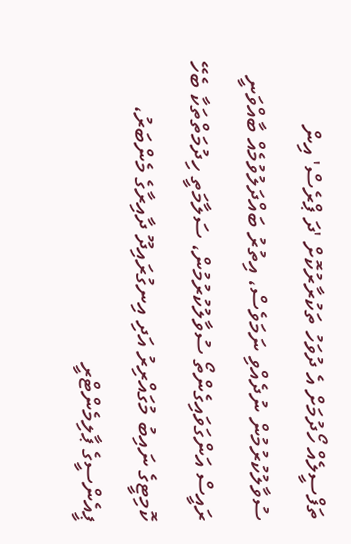ތަފްސީލެއް ހޯދުމަށް އެ ދުވަހު ތަކުރާރުކޮށް 'ދަ ޕްރެސް' އިން ސުވާލުކުރުމުން ނުދެއްވި ނަމަވެސް، އިތުރު ބައްދަލުވުމެއް ބާއްވަނީ ރައީސް އަންގަވައިގެންތޯ ސުވާލުކުރުމުން، ސަލާމަތީ ހިދުމަތްތަކާ ބެހޭ ކޮމިޓީގެ ނައިބު މުގައްރިރު އަދި އިނގުރައިދޫ ދާއިރާގެ މެންބަރު، ޕީއެންސީގެ ޕާލިމެންޓްރީ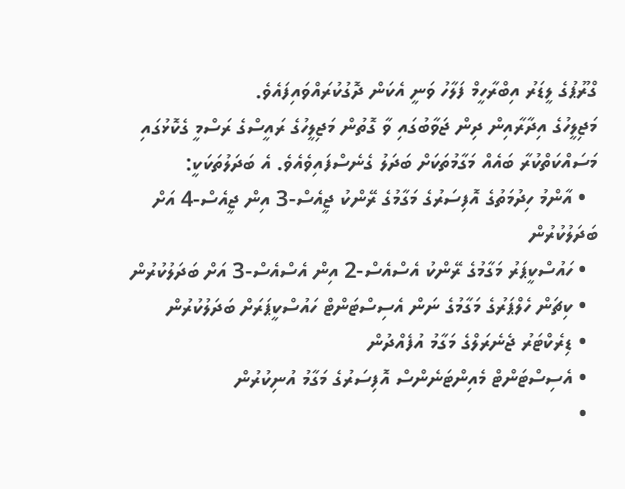ގްރޫޕުގެ ލީޑަރު އިބްރާހީމް ފަލާހު ވަނީ އެކަން ދޮގުކުރައްވައިފައެވެ.
މަޖިލީހުގެ އިދާރާއިން ދިން ޖަވާބުގައި ވާ ގޮތުން މަޖިލީހުގެ ރައީސްގެ ރަސްމީ ގެކޮޅުގައި މަސައްކަތްކުރާ ބައެއް މަގާމުތަކަށް ބަދަލު ގެނެސްފައިވެއެވެ. އެ ބަދަލުތަކަކީ:
  • އާންމު ހިދުމަތުގެ އޮފިސަރުގެ މަގާމުގެ ރޭންކު ޖީއެސް-3 އިން ޖީއެސް-4 އަށް ބަދަލުކުރުން
  • ހައުސްކީޕަރު މަގާމުގެ ރޭންކު އެސްއެސް-2 އިން އެސްއެސް-3 އަށް ބަދަލުކުރުން
  • ކިޗަން ހެލްޕަރުގެ މަގާމުގެ ނަން އެސިސްޓަންޓް ހައުސްކީޕަރަށް ބަދަލުކުރުން
  • ޑިރެކްޓަރު ޖެނެރަލްގެ މަގާމު އުފެއްދުން
  • އެސިސްޓަންޓް މެއިންޓަނެންސް އޮފިސަރުގެ މަގާމު އުނިކުރުން
  •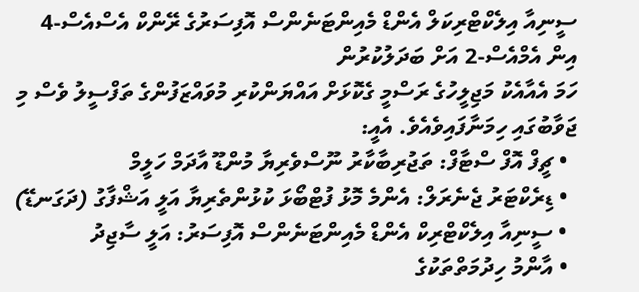ސީނިއާ އިލެކްޓްރިކަލް އެންޑް މެއިންޓަނެންސް އޮފިސަރުގެ ރޭންކް އެސްއެސް-4 އިން އެމްއެސް-2 އަށް ބަދަލުކުރުން
ހަމަ އެއާއެކު މަޖިލީހުގެ ރަސްމީ ގެކޮޅަށް އައްޔަންކުރި މުވައްޒަފުންގެ ތަފްސީލު ވެސް މި ޖަވާބުގައި ހިމަނާފައިވެއެވެ. އެއީ:
  • ޗީފް އޮފް ސްޓާފް: ތަޖުރިބާކާރު ނޫސްވެރިޔާ މުންޑޫ އާދަމް ހަލީމް
  • ޑިރެކްޓަރު ޖެނެރަލް: އެންމެ މޮޅު ފުޓްބޯޅަ ކުޅުންތެރިޔާ އަލީ އަޝްފާގު (ދަގަނޑޭ)
  • ސީނިއާ އިލެކްޓްރިކް އެންޑް މެއިންޓަނެންސް އޮފިސަރު: އަލީ ސާޖިދު
  • އާންމު ހިދުމަތްތަކުގެ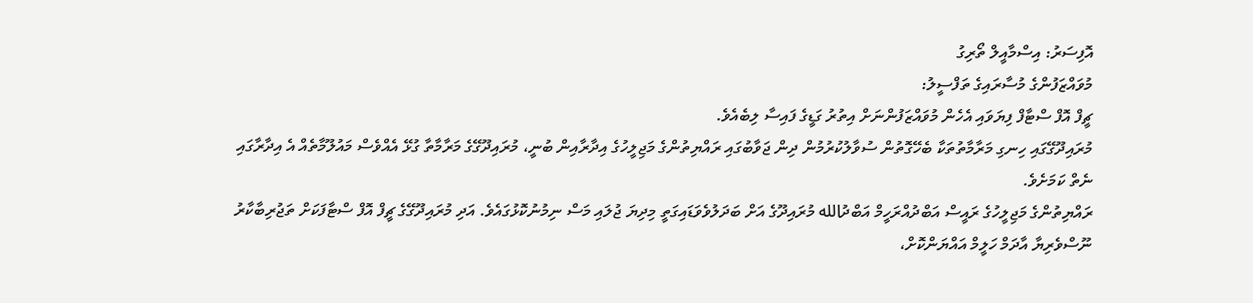އޮފިސަރު: އިސްމާއީލް ތޯރިގު
މުވައްޒަފުންގެ މުސާރައިގެ ތަފްސީލު:
ޗީފް އޮފް ސްޓާފް ފިޔަވައި އެހެން މުވައްޒަފުންނަށް އިތުރު ގަޑީގެ ފައިސާ ލިބެއެވެ.
މުރައިދޫގޭގައި ހިނގި މަރާމާތުތަކާ ބެހޭގޮތުން ސުވާލުކުރުމުން ދިން ޖަވާބުގައި ރައްޔިތުންގެ މަޖިލީހުގެ އިދާރާއިން ބުނީ، މުރައިދޫގޭގެ މަރާމާތާ ގުޅޭ އެއްވެސް މައުލޫމާތެއް އެ އިދާރާގައި ނެތް ކަމަށެވެ.
ރައްޔިތުންގެ މަޖިލީހުގެ ރައީސް އަބްދުއްރަހީމް އަބްދުالله މުރައިދޫގެ އަށް ބަދަލުވެވަޑައިގަތީ މިދިޔަ ޖުލައި މަސް ނިމުނުކޮޅުގައެވެ. އަދި މުރައިދޫގޭގެ ޗީފް އޮފް ސްޓާފަކަށް ތަޖުރިބާކާރު ނޫސްވެރިޔާ އާދަމް ހަލީމް އައްޔަންކޮށް،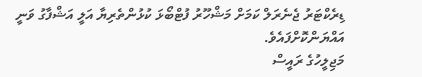ޑިރެކްޓަރު ޖެނެރަލް ކަމަށް މަޝްހޫރު ފުޓްބޯޅަ ކުޅުންތެރިޔާ އަލީ އަޝްފާގު ވަނީ އައްޔަންކޮށްފައެވެ.
މަޖިލީހުގެ ރައީސް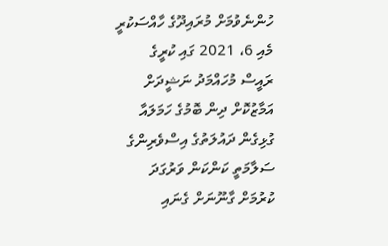ހުންނެވުމަށް މުރައިދޫގެ ހާއްސަކުރީ މެއި 6، 2021 ގައި ކުރީގެ ރައީސް މުހައްމަދު ނަޝީދަށް އަމާޒުކޮށް ދިން ބޮމުގެ ހަމަލައާ ގުޅިގެން ދައުލަތުގެ އިސްވެރިންގެ ސަލާމަތީ ކަންކަން ވަރުގަދަ ކުރުމަށް ގާނޫނަށް ގެނައި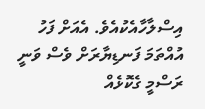އިސްލާހާއެކުއެވެ. އެއަށް ފަހު އުއްތަމަ ފަނޑިޔާރަށް ވެސް ވަނީ ރަސްމީ ގެކޮޅެއް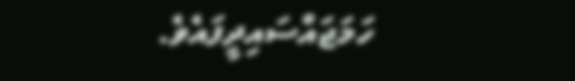ހަމަޖައްސައިދީފައެވެ.